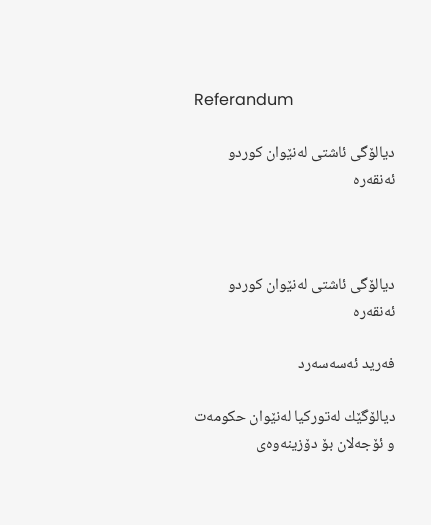Referandum

دیالۆگی ئاشتی له‌نێوان كوردو ئه‌نقه‌ره‌



دیالۆگی ئاشتی له‌نێوان كوردو ئه‌نقه‌ره‌

فه‌رید ئه‌سه‌سه‌رد

دیالۆگێك له‌توركیا له‌نێوان حكومه‌ت و ئۆجه‌لان بۆ دۆزینه‌وه‌ی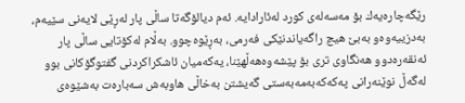رێگه‌چاره‌یه‌ك بۆ مه‌سه‌له‌ی كورد له‌ئارادایه‌. ئه‌م دیالۆگه‌تا ساڵی پار له‌ڕێی لایه‌نی سێیه‌م، به‌دزییه‌وه‌و به‌بێ هیچ راگه‌یاندنێكی فه‌رمی، به‌ڕێوه‌چوو. به‌ڵام له‌كۆتایی ساڵی پار ئه‌نقه‌ره‌دوو هه‌نگاوی تری بۆ پێشه‌وه‌هه‌ڵهێنا، یه‌كه‌میان ئاشكراكردنی گفتوگۆكانی بوو له‌گه‌ڵ نوێنه‌رانی په‌كه‌كه‌به‌مه‌به‌ستی گه‌یشتن به‌خاڵی هاوبه‌ش سه‌باره‌ت به‌شێوه‌ی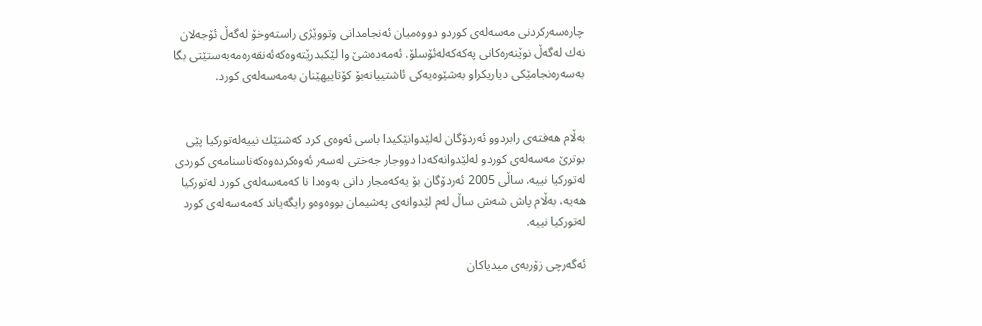چاره‌سه‌ركردنی مه‌سه‌له‌ی كوردو دووه‌میان ئه‌نجامدانی وتووێژی راسته‌وخۆ له‌گه‌ڵ ئۆجه‌لان نه‌ك له‌گه‌ڵ نوێنه‌ره‌كانی په‌كه‌كه‌له‌ئۆسلۆ. ئه‌مه‌ده‌شێ وا لێكبدرێته‌وه‌كه‌ئه‌نقه‌ره‌مه‌به‌ستێتی بگا به‌سه‌ره‌نجامێكی دیاریكراو به‌شێوه‌یه‌كی ئاشتییانه‌بۆ كۆتاییهێنان به‌مه‌سه‌له‌ی كورد.


به‌ڵام هه‌فته‌ی رابردوو ئه‌ردۆگان له‌لێدوانێكیدا باسی ئه‌وه‌ی كرد كه‌شتێك نییه‌له‌توركیا پێی بوترێ مه‌سه‌له‌ی كوردو له‌لێدوانه‌كه‌دا دووجار جه‌ختی له‌سه‌ر ئه‌وه‌كرده‌وه‌كه‌ناسنامه‌ی كوردی له‌توركیا نییه‌. ساڵی 2005 ئه‌ردۆگان بۆ یه‌كه‌مجار دانی به‌وه‌دا نا كه‌مه‌سه‌له‌ی كورد له‌توركیا هه‌یه‌، به‌ڵام پاش شه‌ش ساڵ له‌م لێدوانه‌ی په‌شیمان بووه‌وه‌و رایگه‌یاند كه‌مه‌سه‌له‌ی كورد له‌توركیا نییه‌.

ئه‌گه‌رچی زۆربه‌ی میدیاكان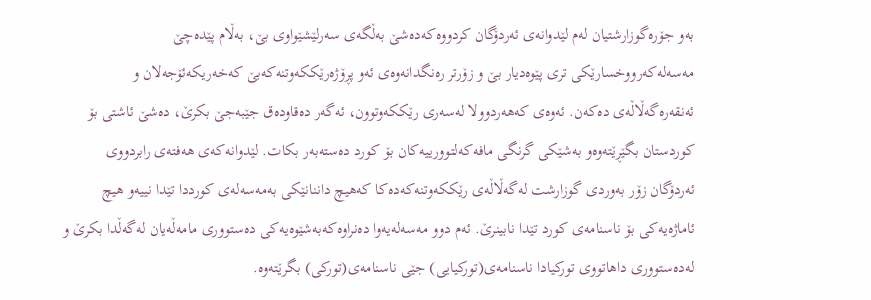به‌و جۆره‌گوزارشتیان له‌م لێدوانه‌ی ئه‌ردۆگان كردووه‌كه‌ده‌شێ به‌ڵگه‌ی سه‌رلێشێواوی بێ، به‌ڵام پێده‌چێ مه‌سه‌له‌كه‌رووخسارێكی تری پێوه‌دیار بێ و زۆرتر ره‌نگدانه‌وه‌ی ئه‌و پڕۆژه‌رێككه‌وتنه‌كه‌بێ كه‌خه‌ریكه‌ئۆجه‌لان و ئه‌نقه‌ره‌گه‌ڵاڵه‌ی ده‌كه‌ن. ئه‌وه‌ی كه‌هه‌ردوولا له‌سه‌ری رێككه‌وتوون، ئه‌گه‌ر ده‌قاوده‌ق جێبه‌جێ بكرێ، ده‌شێ ئاشتی بۆ كوردستان بگێڕێته‌وه‌و به‌شێكی گرنگی مافه‌كه‌لتوورییه‌كان بۆ كورد ده‌سته‌به‌ر بكات. لێدوانه‌كه‌ی هه‌فته‌ی رابردووی ئه‌ردۆگان زۆر به‌وردی گوزارشت له‌گه‌ڵاڵه‌ی رێككه‌وتنه‌كه‌ده‌كا كه‌هیچ داننانێكی به‌مه‌سه‌له‌ی كورددا تێدا نییه‌و هیچ ئاماژه‌یه‌كی بۆ ناسنامه‌ی كورد تێدا نابینرێ. ئه‌م دوو مه‌سه‌له‌یه‌وا ده‌نراوه‌كه‌به‌شێوه‌یه‌كی ده‌ستووری مامه‌ڵه‌یان له‌گه‌ڵدا بكرێ و له‌ده‌ستووری داهاتووی توركیادا ناسنامه‌ی(توركیایی) جێی ناسنامه‌ی(توركی) بگرێته‌وه‌.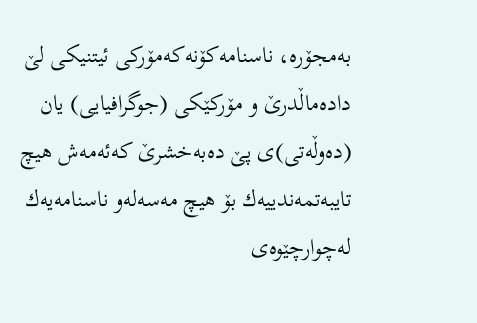به‌مجۆره‌، ناسنامه‌كۆنه‌كه‌مۆركی ئیتنیكی لێ داده‌ماڵدرێ و مۆركێكی (جوگرافیایی) یان (ده‌وڵه‌تی)ی پێ ده‌به‌خشرێ كه‌ئه‌مه‌ش هیچ تایبه‌تمه‌ندییه‌ك بۆ هیچ مه‌سه‌له‌و ناسنامه‌یه‌ك له‌چوارچێوه‌ی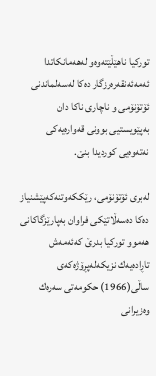توركیا ناهێڵێته‌وه‌و له‌هه‌مانكاتدا ئه‌مه‌ئه‌نقه‌ره‌رزگار ده‌كا له‌سه‌لماندنی ئۆتۆنۆمی و ناچاری ناكا دان به‌پێویستیی بوونی قه‌واره‌یه‌كی نه‌ته‌وه‌یی كوردیدا بنێ.

له‌بری ئۆتۆنۆمی، رێككه‌وتنه‌كه‌پێشنیاز ده‌كا ده‌سه‌ڵاتێكی فراوان به‌پارێزگاكانی هه‌موو توركیا بدرێ كه‌ئه‌مه‌ش تاڕاده‌یه‌ك نزیكه‌له‌پڕۆژه‌كه‌ی ساڵی(1966) حكومه‌تی سه‌ره‌ك وه‌زیرانی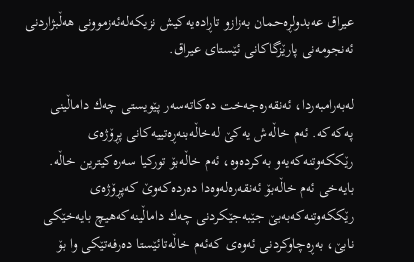عیراق عه‌بدولڕه‌حمان به‌زازو تاڕاده‌یه‌كیش نزیكه‌له‌ئه‌زموونی هه‌ڵبژاردنی ئه‌نجومه‌نی پارێزگاكانی ئێستای عیراق.

له‌به‌رامبه‌ردا، ئه‌نقه‌ره‌جه‌خت ده‌كاته‌سه‌ر پێویستی چه‌ك داماڵینی په‌كه‌كه‌. ئه‌م خاڵه‌ش یه‌كێ له‌خاڵه‌بنه‌ڕه‌تییه‌كانی پڕۆژه‌ی رێككه‌وتنه‌كه‌یه‌و به‌كرده‌وه‌، ئه‌م خاڵه‌بۆ توركیا سه‌ره‌كیترین خاڵه‌. بایه‌خی ئه‌م خاڵه‌بۆ ئه‌نقه‌ره‌له‌وه‌دا ده‌رده‌كه‌وێ كه‌پڕۆژه‌ی رێككه‌وتنه‌كه‌به‌بێ جێبه‌جێكردنی چه‌ك داماڵینه‌كه‌هیچ بایه‌خێكی نابێ، به‌ڕه‌چاوكردنی ئه‌وه‌ی كه‌ئه‌م خاڵه‌تائێستا ده‌رفه‌تێكی وا بۆ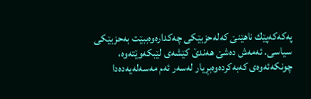په‌كه‌كه‌پێك ناهێنێ كه‌له‌حزبێكی چه‌كداره‌وه‌ببێت به‌حزبێكی سیاسی. ئه‌مه‌ش ده‌شێ هه‌ندێ كێشه‌ی لێبكه‌وێته‌وه‌، چونكه‌ئه‌وه‌ی كه‌به‌كرده‌وه‌بڕیار له‌سه‌ر ئه‌م مه‌سه‌له‌یه‌ده‌دا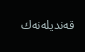قه‌ندیله‌نه‌ك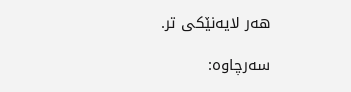هه‌ر لایه‌نێكی تر.

سه‌رچاوه‌: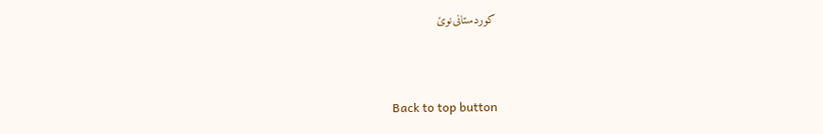كوردستانی‌نوێ



Back to top button